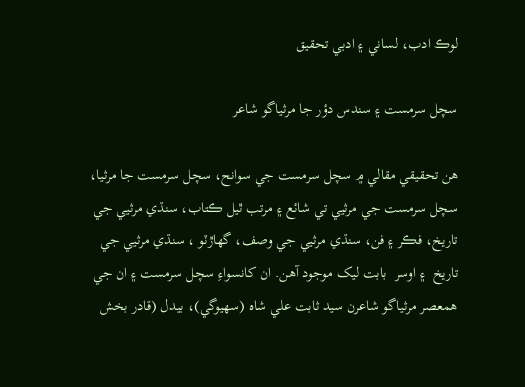لوڪ ادب، لساني ۽ ادبي تحقيق

سچل سرمست ۽ سندس دؤر جا مرثياگو شاعر

ھن تحقيقي مقالي ۾ سچل سرمست جي سوانح، سچل سرمست جا مرثيا، سچل سرمست جي مرثيي تي شائع ۽ مرتب ٿيل ڪتاب، سنڌي مرثيي جي تاريخ، فڪر ۽ فن، سنڌي مرثيي جي وصف، گهاڙٽو ، سنڌي مرثيي جي تاريخ  ۽ اوسر  بابت ليک موجود آھن. ان کانسواءِ سچل سرمست ۽ ان جي همعصر مرثياگو شاعرن سيد ثابت علي شاه (سهيوگي)، بيدل (قادر بخش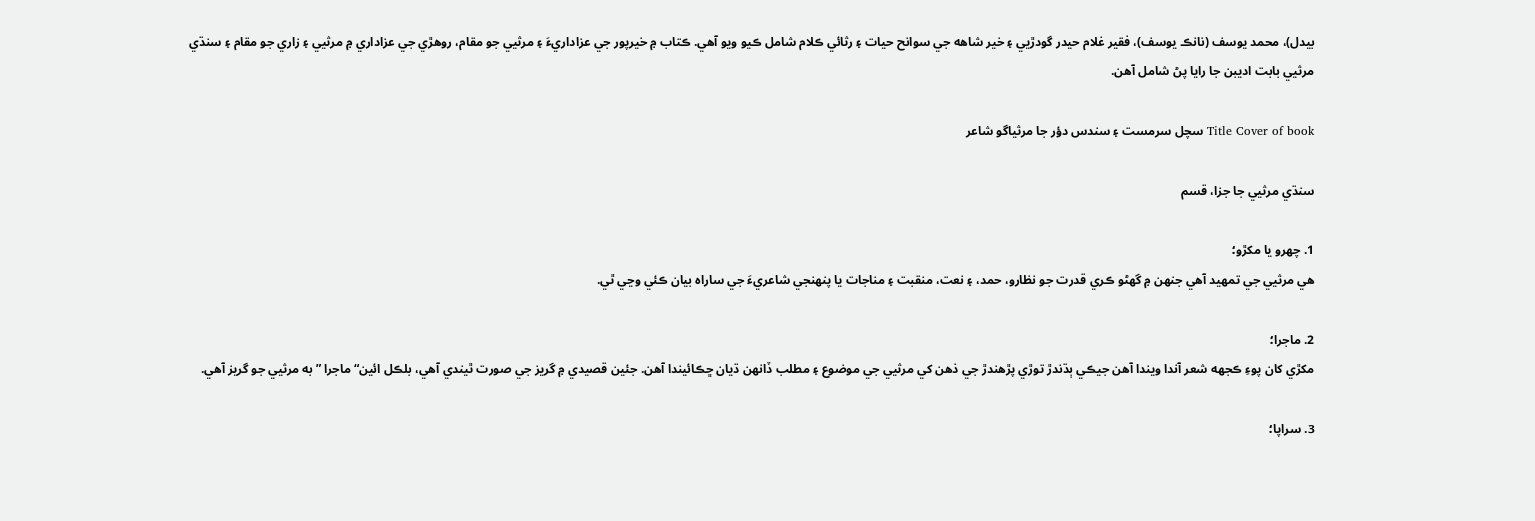بيدل)، محمد يوسف (نانڪ يوسف)، فقير غلام حيدر گودڙيي ۽ خير شاهه جي سوانح حيات ۽ رثائي ڪلام شامل ڪيو ويو آھي. ڪتاب ۾ خيرپور جي عزاداريءَ ۽ مرثيي جو مقام، روهڙي جي عزاداري ۾ مرثيي ۽ زاري جو مقام ۽ سنڌي مرثيي بابت اديبن جا رايا پڻ شامل آھن.

Title Cover of book سچل سرمست ۽ سندس دؤر جا مرثياگو شاعر

سنڌي مرثيي جا جزا، قسم

1. چهرو يا مکڙو؛
هي مرثيي جي تمهيد آهي جنهن ۾ گهڻو ڪري قدرت جو نظارو، حمد، ۽ نعت، منقبت ۽ مناجات يا پنهنجي شاعريءَ جي ساراه بيان ڪئي وڃي ٿي.

2. ماجرا؛
مکڙي کان پوءِ ڪجهه شعر آندا ويندا آهن جيڪي ٻڌندڙ توڙي پڙهندڙ جي ذهن کي مرثيي جي موضوع ۽ مطلب ڏانهن ڌيان ڇڪائيندا آهن. جئين قصيدي ۾ گريز جي صورت ٿيندي آهي، بلڪل ائين“ ماجرا ” به مرثيي جو گريز آهي.

3. سراپا؛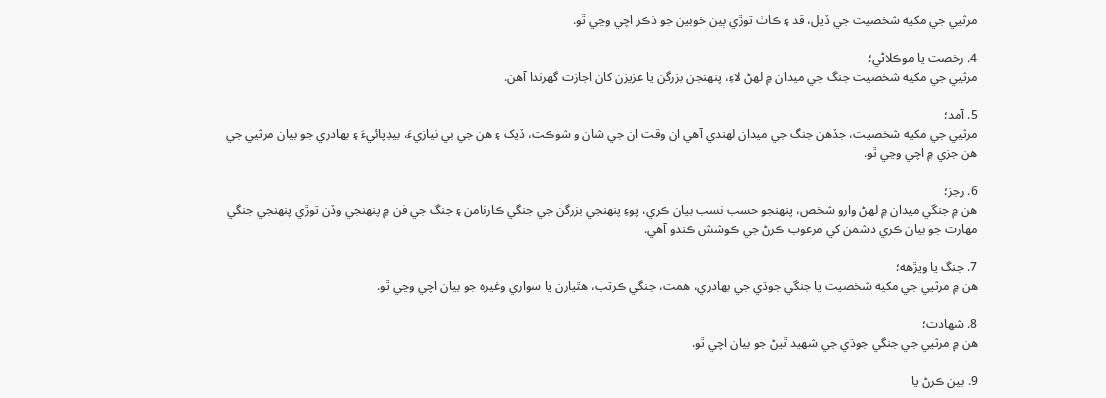مرثيي جي مکيه شخصيت جي ڏيل، قد ۽ ڪاٺ توڙي ٻين خوبين جو ذڪر اچي وڃي ٿو.

4. رخصت يا موڪلاڻي؛
مرثيي جي مکيه شخصيت جنگ جي ميدان ۾ لهڻ لاءِ، پنهنجن بزرگن يا عزيزن کان اجازت گهرندا آهن.

5. آمد؛
مرثيي جي مکيه شخصيت، جڏهن جنگ جي ميدان لهندي آهي ان وقت ان جي شان و شوڪت، ڏيک ۽ هن جي بي نيازيءَ، بيڊپائيءَ ۽ بهادري جو بيان مرثيي جي هن جزي ۾ اچي وڃي ٿو.

6. رجز؛
هن ۾ جنگي ميدان ۾ لهڻ وارو شخص، پنهنجو حسب نسب بيان ڪري، پوءِ پنهنجي بزرگن جي جنگي ڪارنامن ۽ جنگ جي فن ۾ پنهنجي وڏن توڙي پنهنجي جنگي مهارت جو بيان ڪري دشمن کي مرعوب ڪرڻ جي ڪوشش ڪندو آهي.

7. جنگ يا ويڙهه؛
هن ۾ مرثيي جي مکيه شخصيت يا جنگي جوڌي جي بهادري، همت، جنگي ڪرتب، هٿيارن يا سواري وغيره جو بيان اچي وڃي ٿو.

8. شهادت؛
هن ۾ مرثيي جي جنگي جوڌي جي شهيد ٿيڻ جو بيان اچي ٿو.

9. بين ڪرڻ يا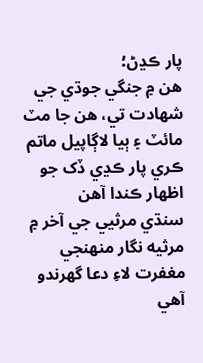پار ڪڍڻ؛
هن ۾ جنگي جوڌي جي شهادت تي، هن جا مٽ مائٽ ۽ ٻيا لاڳاپيل ماتم ڪري پار ڪڍي ڏک جو اظهار ڪندا آهن
سنڌي مرثيي جي آخر ۾ مرثيه نگار منهنجي مغفرت لاءِ دعا گهرندو آهي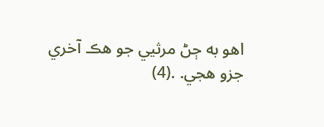اهو به ڄڻ مرثيي جو هڪ آخري جزو هجي. .(4)